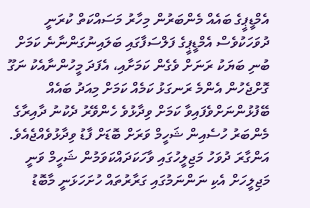އެމްޑީޕީގެ ބައެއް މެންބަރުން މިހާރު މަސައްކަތް ކުރަނީ ދުވަހަކުވެސް އެމްޑީޕީގެ ފަލްސަފާގައި ބަލައިނުގަންނާނެ ކަމަށް ބުނި ބަޔަކު ރަނަށް ވެގެން ކަމަށާއި، އެފަދަ މީހުންނާއެކު ނަގޫ ގޮށްޖެހުން އެންމެ ރަނގަޅު ކަމެއް ކަމަށް މިއަދު ބައެއް ބޭފުޅުންނަށްވެފައިވާ ކަމަށް ވިދާޅުވެ ހެންވޭރު ދެކުނު ދާއިރާގެ މެންބަރު ހުސެއިން ޝަހީމް ވަރަށް ބޮޑަށް ފާޑު ވިދާޅުވެއްޖެއެވެ.
އަންގާރަ ދުވަހު މަޖިލީހުގައި ވާހަކަދައްކަވަމުން ޝަހީމް ވަނީ މަޖިލީހަށް އެކި ނަންނަމުގައި ގަރާރުތައް ހުށަހަޅަނީ މާބޮޑު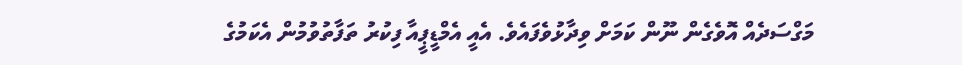މަގްސަދެއް އޮވެގެން ނޫން ކަމަށް ވިދާޅުވެފައެވެ. އެއީ އެމްޑީޕީއާ ފިކުރު ތަފާތުވުމުން އެކަމުގެ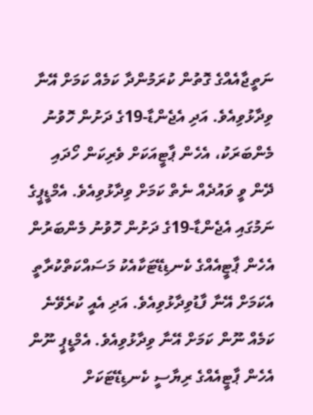ނަތީޖާއެއްގެ ގޮތުން ކުރަމުންދާ ކަމެއް ކަމަށް އޭނާ ވިދާޅުވިއެވެ. އަދި އެޖެންޑާ-19ގެ ދަށުން ހޮވުނު މެންބަރަކު، އެހެން ޕާޓީއަކަށް ވެރިކަން ހޯދައި ދޭން ވީ ވައުދެއް ނެތް ކަމަށް ވިދާޅުވިއެވެ. އެމްޑީޕީގެ ނަމުގައި އެޖެންޑާ-19ގެ ދަށުން ހޮވުނު މެންބަރުން އެހެން ޕާޓީއެއްގެ ކެނޑިޑޭޓަކާއެކު މަސައްކަތްކުރާތީ އެކަމަށް އޭނާ ފާޑުވިދާޅުވިއެވެ. އަދި އެއީ ކުރެވޭނެ ކަމެއް ނޫން ކަމަށް އޭނާ ވިދާޅުވިއެވެ. އެމްޑީޕީ ނޫން އެހެން ޕާޓީއެއްގެ ރިޔާސީ ކެނޑިޑޭޓަކަށް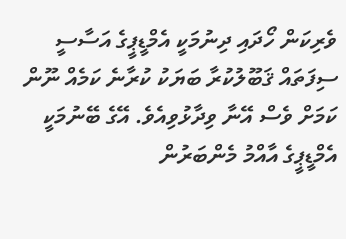ވެރިކަން ހޯދައި ދިނުމަކީ އެމްޑީޕީގެ އަސާސީ ސިފަތައް ޤަބޫލުކުރާ ބަޔަކު ކުރާނެ ކަމެއް ނޫން ކަމަށް ވެސް އޭނާ ވިދާޅުވިއެވެ. އޭގެ ބޭނުމަކީ އެމްޑީޕީގެ އާއްމު މެންބަރުން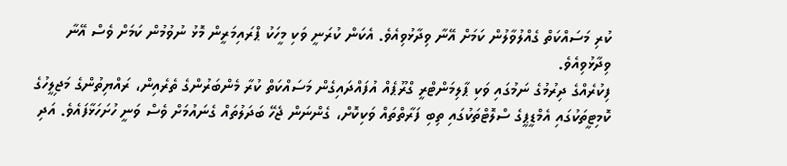ކުރި މަސައްކަތް ގެއްލުވާލުން ކަމަށް އޭނާ ވިދާޅުވިއެވެ. އެކަން ކުރަނީ ވަކި މީހަކު ޕްރައިމަރީން މޮޅު ނުވުމުން ކަމަށް ވެސް އޭނާ ވިދާޅުވިއެވެ.
ފިކުރެއްގެ ދިރުމުގެ ނަމުގައި ވަކި ޕާލިމަންޓްރީ ގްރޫޕެއް އުފައްދައިގެން މަސައްކަތް ކުރާ މެންބަރުންގެ ތެރެއިން، ރައްޔިތުންގެ މަޖިލީހުގެ ކޮމިޓީތަކުގައި އެމްޑީޕީގެ ސްލޮޓްތަކުގައި ތިބި ފަރާތްތައް ވަކިކޮށް، ގެންނަން ޖެހޭ ބަދަލުތައް ގެނައުމަށް ވެސް ވަނީ ހުށަހަޅާފައެވެ. އަދި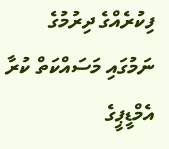ފިކުރެއްގެ ދިރުމުގެ ނަމުގައި މަސައްކަތް ކުރާ އެމްޑީޕީގެ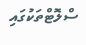ސްލޮޓްތަކުގައި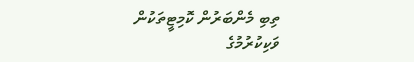ތިބި މެންބަރުން ކޮމިޓީތަކުން ވަކިކުރުމުގެ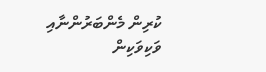ކުރިން މެންބަރުންނާއި ވަކިވަކިން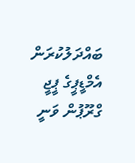ބައްދަލުކުރަން އެމްޑީޕީގެ ޕީޖީ ގްރޫޕުން ވަނީ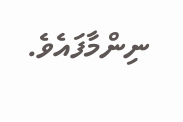ނިންމާފައެވެ.